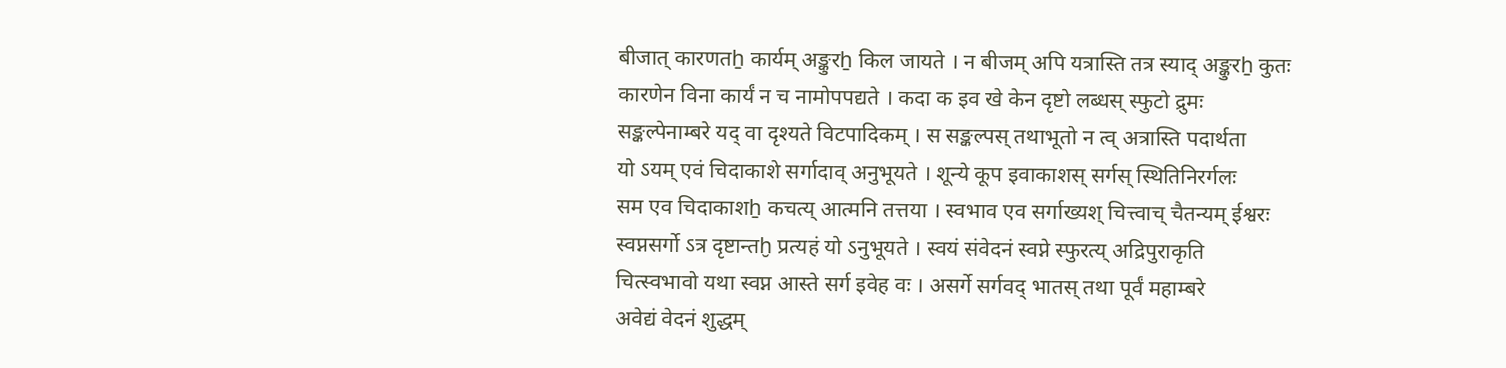बीजात् कारणतẖ कार्यम् अङ्कुरẖ किल जायते । न बीजम् अपि यत्रास्ति तत्र स्याद् अङ्कुरẖ कुतः
कारणेन विना कार्यं न च नामोपपद्यते । कदा क इव खे केन दृष्टो लब्धस् स्फुटो द्रुमः
सङ्कल्पेनाम्बरे यद् वा दृश्यते विटपादिकम् । स सङ्कल्पस् तथाभूतो न त्व् अत्रास्ति पदार्थता
यो ऽयम् एवं चिदाकाशे सर्गादाव् अनुभूयते । शून्ये कूप इवाकाशस् सर्गस् स्थितिनिरर्गलः
सम एव चिदाकाशẖ कचत्य् आत्मनि तत्तया । स्वभाव एव सर्गाख्यश् चित्त्वाच् चैतन्यम् ईश्वरः
स्वप्नसर्गो ऽत्र दृष्टान्तḫ प्रत्यहं यो ऽनुभूयते । स्वयं संवेदनं स्वप्ने स्फुरत्य् अद्रिपुराकृति
चित्स्वभावो यथा स्वप्न आस्ते सर्ग इवेह वः । असर्गे सर्गवद् भातस् तथा पूर्वं महाम्बरे
अवेद्यं वेदनं शुद्धम्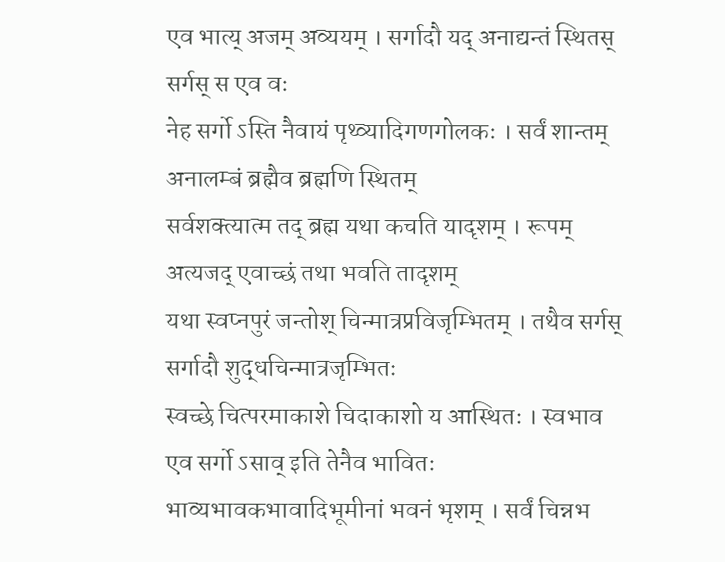एव भात्य् अजम् अव्ययम् । सर्गादौ यद् अनाद्यन्तं स्थितस् सर्गस् स एव वः
नेह सर्गो ऽस्ति नैवायं पृथ्व्यादिगणगोलकः । सर्वं शान्तम् अनालम्बं ब्रह्मैव ब्रह्मणि स्थितम्
सर्वशक्त्यात्म तद् ब्रह्म यथा कचति यादृशम् । रूपम् अत्यजद् एवाच्छं तथा भवति तादृशम्
यथा स्वप्नपुरं जन्तोश् चिन्मात्रप्रविजृम्भितम् । तथैव सर्गस् सर्गादौ शुद्धचिन्मात्रजृम्भितः
स्वच्छे चित्परमाकाशे चिदाकाशो य आस्थितः । स्वभाव एव सर्गो ऽसाव् इति तेनैव भावितः
भाव्यभावकभावादिभूमीनां भवनं भृशम् । सर्वं चिन्नभ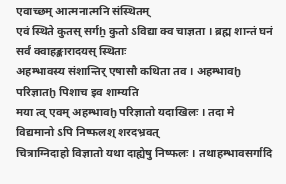एवाच्छम् आत्मनात्मनि संस्थितम्
एवं स्थिते कुतस् सर्गẖ कुतो ऽविद्या क्व चाज्ञता । ब्रह्म शान्तं घनं सर्वं क्वाहङ्कारादयस् स्थिताः
अहम्भावस्य संशान्तिर् एषासौ कथिता तव । अहम्भावḫ परिज्ञातḫ पिशाच इव शाम्यति
मया त्व् एवम् अहम्भावḫ परिज्ञातो यदाखिलः । तदा मे विद्यमानो ऽपि निष्फलश् शरदभ्रवत्
चित्राग्निदाहो विज्ञातो यथा दाह्येषु निष्फलः । तथाहम्भावसर्गादि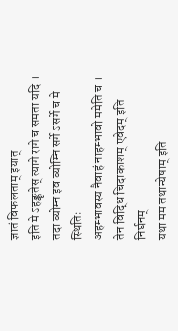ज्ञातं विफलताम् इयात्
इति मे ऽहङ्कृतेस् त्यागे रागे च समता यदि । तदा व्योम्न इव व्योम्नि सर्गे ऽसर्गे च मे स्थितिः
अहम्भावस्य नैवाहं नाहम्भावो ममेति च । तेन विद्धि चिदाकाशम् एवेदम् इति निर्घनम्
यथा मम तथान्येषाम् इति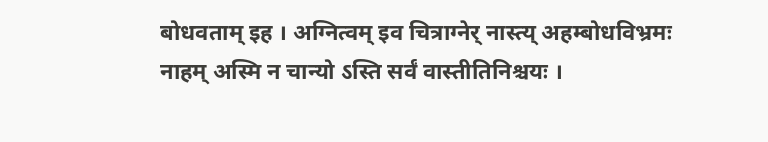बोधवताम् इह । अग्नित्वम् इव चित्राग्नेर् नास्त्य् अहम्बोधविभ्रमः
नाहम् अस्मि न चान्यो ऽस्ति सर्वं वास्तीतिनिश्चयः ।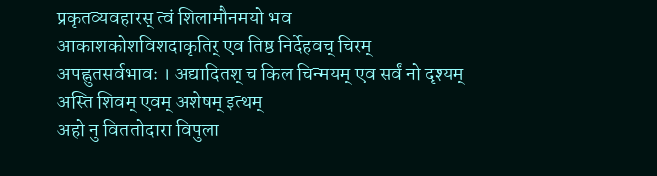प्रकृतव्यवहारस् त्वं शिलामौनमयो भव
आकाशकोशविशदाकृतिर् एव तिष्ठ निर्देहवच् चिरम् अपह्नुतसर्वभावः । अद्यादितश् च किल चिन्मयम् एव सर्वं नो दृश्यम् अस्ति शिवम् एवम् अशेषम् इत्थम्
अहो नु विततोदारा विपुला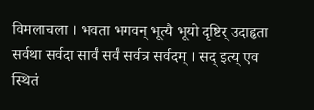विमलाचला । भवता भगवन् भूत्यै भूयो दृष्टिर् उदाहृता
सर्वथा सर्वदा सार्वं सर्वं सर्वत्र सर्वदम् । सद् इत्य् एव स्थितं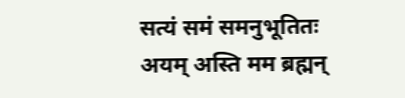सत्यं समं समनुभूतितः
अयम् अस्ति मम ब्रह्मन्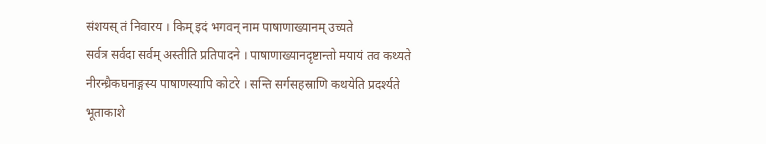संशयस् तं निवारय । किम् इदं भगवन् नाम पाषाणाख्यानम् उच्यते
सर्वत्र सर्वदा सर्वम् अस्तीति प्रतिपादने । पाषाणाख्यानदृष्टान्तो मयायं तव कथ्यते
नीरन्ध्रैकघनाङ्गस्य पाषाणस्यापि कोटरे । सन्ति सर्गसहस्राणि कथयेति प्रदर्श्यते
भूताकाशे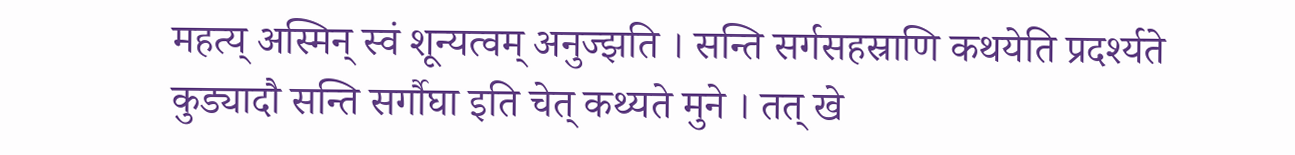महत्य् अस्मिन् स्वं शून्यत्वम् अनुज्झति । सन्ति सर्गसहस्राणि कथयेति प्रदर्श्यते
कुड्यादौ सन्ति सर्गौघा इति चेत् कथ्यते मुने । तत् खे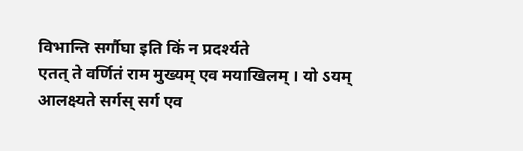विभान्ति सर्गौघा इति किं न प्रदर्श्यते
एतत् ते वर्णितं राम मुख्यम् एव मयाखिलम् । यो ऽयम् आलक्ष्यते सर्गस् सर्ग एव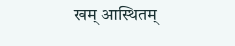खम् आस्थितम्